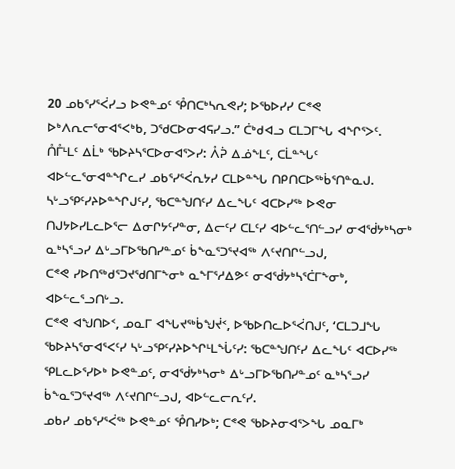20 ᓄᑲᕐᓯᕐᐹᓯᓗ ᐅᕙᓐᓄᑦ ᕾᑎᑕᒃᓴᕆᕙᓯ; ᐅᖃᐅᓯᓯ ᑕᕝᕙ ᐅᒃᐱᕆᓕᕐᓂᐊᕐᐸᒃᑲ, ᑐᖁᑕᐅᓂᐊᕋᓯᓗ.” ᑖᒃᑯᐊᓗ ᑕᒪᑐᒥᖓ ᐊᖏᕐᐳᑦ.
ᑍᒤᒻᒪᑦ ᐃᒫᒃ ᖃᐅᔨᓴᕐᑕᐅᓂᐊᕐᐳᓯ: ᐰᕉ ᐃᓅᖕᒪᑦ, ᑕᒫᓐᖓᑦ ᐊᐅᓪᓚᕐᓂᐊᓐᖏᓚᓯ ᓄᑲᕐᓯᕐᐹᕆᔭᓯ ᑕᒪᐅᓐᖓ ᑎᑭᑎᑕᐅᖅᑳᕐᑎᓐᓇᒍ.
ᓴᒡᓗᕿᑦᓯᔨᐅᓐᖏᒍᑦᓯ, ᖃᑕᓐᖑᑎᑦᓯ ᐃᓚᖓᑦ ᐊᑕᐅᓯᖅ ᐅᕙᓂ ᑎᒍᔭᐅᓯᒪᓚᐅᕐᓕ ᐃᓂᒋᔭᑦᓯᓐᓂ, ᐃᓕᑦᓯ ᑕᒪᑦᓯ ᐊᐅᓪᓚᕐᑎᓪᓗᓯ ᓂᐊᖂᔭᒃᓴᓂᒃ ᓇᒃᓴᕐᓗᓯ ᐃᒡᓗᒥᐅᖃᑎᓯᓐᓄᑦ ᑳᖕᓇᕐᑐᕐᔪᐊᖅ ᐱᑦᔪᑎᒋᓪᓗᒍ,
ᑕᕝᕙ ᓯᐅᑎᖅᑯᕐᑐᔪᖁᑎᒥᖕᓂᒃ ᓇᖕᒥᕐᓱᐃᕗᑦ ᓂᐊᖂᔭᒃᓴᕐᑖᒥᖕᓂᒃ, ᐊᐅᓪᓚᕐᓗᑎᒡᓗ.
ᑕᕝᕙ ᐊᖑᑎᐅᑉ, ᓄᓇᒥ ᐊᖓᔪᖅᑳᖑᔫᑉ, ᐅᖃᐅᑎᓚᐅᕐᐹᑎᒍᑦ, ‘ᑕᒪᑐᒧᖓ ᖃᐅᔨᓴᕐᓂᐊᕐᐸᑦᓯ ᓴᒡᓗᕿᑦᓯᔨᐅᖏᒻᒪᖔᑦᓯ: ᖃᑕᓐᖑᑎᑦᓯ ᐃᓚᖓᑦ ᐊᑕᐅᓯᖅ ᕿᒪᓚᐅᕐᓯᐅᒃ ᐅᕙᓐᓄᑦ, ᓂᐊᖂᔭᒃᓴᓂᒃ ᐃᒡᓗᒥᐅᖃᑎᓯᓐᓄᑦ ᓇᒃᓴᕐᓗᓯ ᑳᖕᓇᕐᑐᕐᔪᐊᖅ ᐱᑦᔪᑎᒋᓪᓗᒍ, ᐊᐅᓪᓚᓕᕆᑦᓯ.
ᓄᑲᓯ ᓄᑲᕐᓯᕐᐹᖅ ᐅᕙᓐᓄᑦ ᕾᑎᓯᐅᒃ; ᑕᕝᕙ ᖃᐅᔨᓂᐊᕐᐳᖓ ᓄᓇᒥᒃ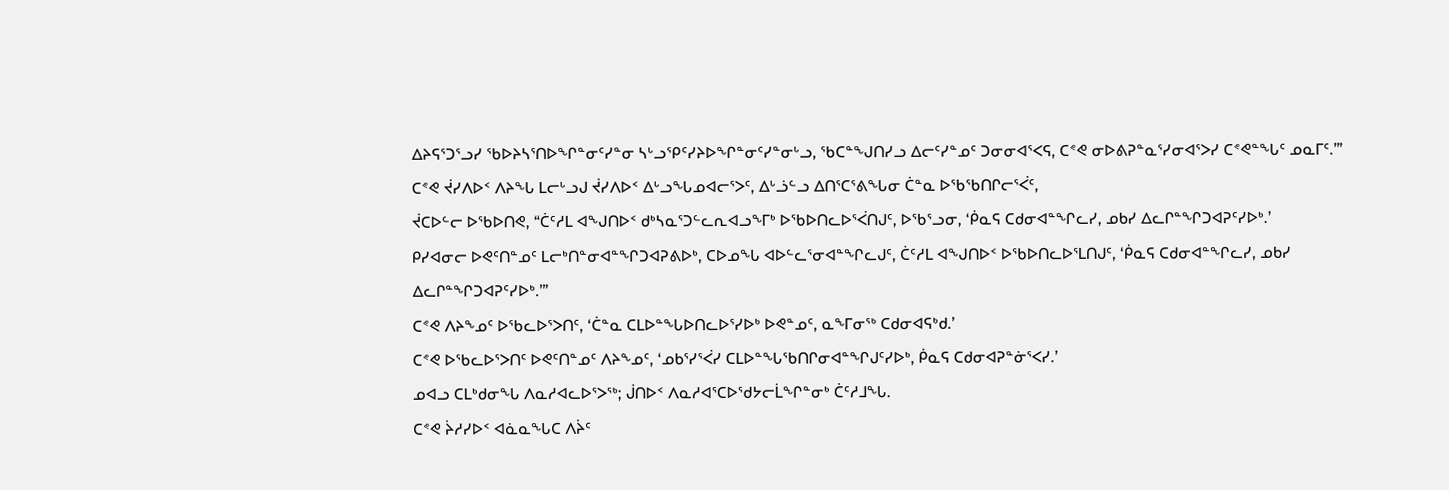ᐃᔨᕋᕐᑐᕐᓗᓯ ᖃᐅᔨᓴᕐᑎᐅᖏᓐᓂᑦᓯᓐᓂ ᓴᒡᓗᕿᑦᓯᔨᐅᖏᓐᓂᑦᓯᓐᓂᒡᓗ, ᖃᑕᓐᖑᑎᓯᓗ ᐃᓕᑦᓯᓐᓄᑦ ᑐᓂᓂᐊᕐᐸᕋ, ᑕᕝᕙ ᓂᐅᕕᕈᓐᓇᕐᓯᓂᐊᕐᐳᓯ ᑕᕝᕙᓐᖓᑦ ᓄᓇᒥᑦ.’”
ᑕᕝᕙ ᔫᓯᐱᐅᑉ ᐱᔨᖓ ᒪᓕᒡᓗᒍ ᔫᓯᐱᐅᑉ ᐃᒡᓗᖓᓄᐊᓕᕐᐳᑦ, ᐃᒡᓘᓪᓗ ᐃᑎᕐᑕᕐᕕᖓᓂ ᑖᓐᓇ ᐅᖃᖃᑎᒋᓕᕐᐹᑦ,
ᔫᑕᐅᓪᓕ ᐅᖃᐅᑎᕙ, “ᑖᑦᓱᒪ ᐊᖑᑎᐅᑉ ᑯᒃᓴᓇᕐᑐᓪᓚᕆᐊᓗᖕᒥᒃ ᐅᖃᐅᑎᓚᐅᕐᐹᑎᒍᑦ, ᐅᖃᕐᓗᓂ, ‘ᑮᓇᕋ ᑕᑯᓂᐊᓐᖏᓚᓯ, ᓄᑲᓯ ᐃᓚᒋᓐᖏᑐᐊᕈᑦᓯᐅᒃ.’
ᑭᓯᐊᓂᓕ ᐅᕙᑦᑎᓐᓄᑦ ᒪᓕᒃᑎᓐᓂᐊᓐᖏᑐᐊᕈᕕᐅᒃ, ᑕᐅᓄᖓ ᐊᐅᓪᓚᕐᓂᐊᓐᖏᓚᒍᑦ, ᑖᑦᓱᒪ ᐊᖑᑎᐅᑉ ᐅᖃᐅᑎᓚᐅᕐᒪᑎᒍᑦ, ‘ᑮᓇᕋ ᑕᑯᓂᐊᓐᖏᓚᓯ, ᓄᑲᓯ ᐃᓚᒋᓐᖏᑐᐊᕈᑦᓯᐅᒃ.’”
ᑕᕝᕙ ᐱᔨᖕᓄᑦ ᐅᖃᓚᐅᕐᐳᑎᑦ, ‘ᑖᓐᓇ ᑕᒪᐅᓐᖓᐅᑎᓚᐅᕐᓯᐅᒃ ᐅᕙᓐᓄᑦ, ᓇᖕᒥᓂᖅ ᑕᑯᓂᐊᕋᒃᑯ.’
ᑕᕝᕙ ᐅᖃᓚᐅᕐᐳᑎᑦ ᐅᕙᑦᑎᓐᓄᑦ ᐱᔨᖕᓄᑦ, ‘ᓄᑲᕐᓯᕐᐹᓯ ᑕᒪᐅᓐᖓᖃᑎᒋᓂᐊᓐᖏᒍᑦᓯᐅᒃ, ᑮᓇᕋ ᑕᑯᓂᐊᕈᓐᓃᕐᐸᓯ.’
ᓄᐊᓗ ᑕᒪᒃᑯᓂᖓ ᐱᓇᓱᐊᓚᐅᕐᐳᖅ; ᒎᑎᐅᑉ ᐱᓇᓱᐊᕐᑕᐅᖁᔭᓕᒫᖏᓐᓂᒃ ᑖᑦᓱᒧᖓ.
ᑕᕝᕙ ᔩᓱᓯᐅᑉ ᐊᓈᓇᖓᑕ ᐱᔩᑦ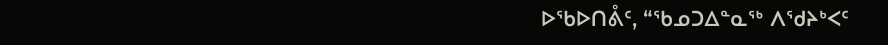ᐅᖃᐅᑎᕔᑦ, “ᖃᓄᑐᐃᓐᓇᖅ ᐱᖁᔨᒃᐸᑦ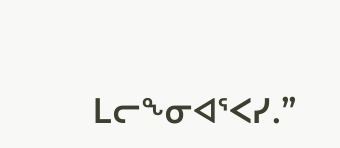ᒪᓕᖕᓂᐊᕐᐸᓯ.”